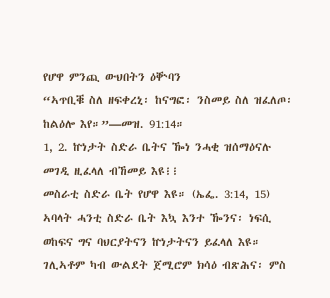የሆዋ ምንጪ ውህበትን ዕቝባን
“ኣጥቢቑ ስለ ዘፍቀረኒ፡ ከናግፎ፡ ንስመይ ስለ ዝፈለጦ፡ ከልዕሎ እየ።”—መዝ. 91:14።
1, 2. ኵነታት ስድራ ቤትና ዀነ ንሓቂ ዝሰማዕናሉ መገዲ ዚፈላለ ብኸመይ እዩ፧፧
መስራቲ ስድራ ቤት የሆዋ እዩ። (ኤፌ. 3:14, 15) ኣባላት ሓንቲ ስድራ ቤት እኳ እንተ ዀንና፡ ነፍሲ ወከፍና ግና ባህርያትናን ኵነታትናን ይፈላለ እዩ። ገሊኣቶም ካብ ውልደት ጀሚሮም ክሳዕ ብጽሕና፡ ምስ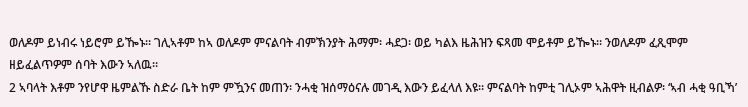ወለዶም ይነብሩ ነይሮም ይዀኑ። ገሊኣቶም ከኣ ወለዶም ምናልባት ብምኽንያት ሕማም፡ ሓደጋ፡ ወይ ካልእ ዜሕዝን ፍጻመ ሞይቶም ይዀኑ። ንወለዶም ፈጺሞም ዘይፈልጥዎም ሰባት እውን ኣለዉ።
2 ኣባላት እቶም ንየሆዋ ዜምልኹ ስድራ ቤት ከም ምዃንና መጠን፡ ንሓቂ ዝሰማዕናሉ መገዲ እውን ይፈላለ እዩ። ምናልባት ከምቲ ገሊኦም ኣሕዋት ዚብልዎ፡ ‘ኣብ ሓቂ ዓቢኻ’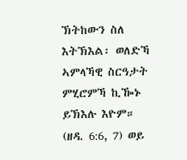ኽትከውን ስለ እትኽእል፡ ወለድኻ ኣምላኻዊ ስርዓታት ምሂሮምኻ ኪዀኑ ይኽእሉ እዮም። (ዘዳ. 6:6, 7) ወይ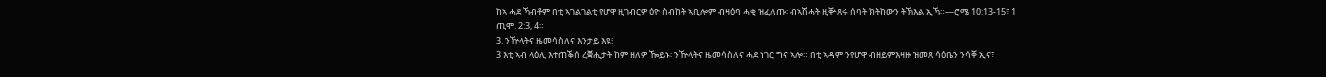ከኣ ሓደ ኻብቶም በቲ ኣገልገልቲ የሆዋ ዚገብርዎ ዕዮ ስብከት ኣቢሎም ብዛዕባ ሓቂ ዝፈለጡ፡ ብኣሽሓት ዚቝጸሩ ሰባት ክትከውን ትኽእል ኢኻ።—ሮሜ 10:13-15፣ 1 ጢሞ. 2:3, 4።
3. ንዅላትና ዜመሳስለና እንታይ እዩ፧
3 እቲ ኣብ ላዕሊ እተጠቕሰ ረቛሒታት ከም ዘለዎ ዀይኑ፡ ንዅላትና ዜመሳስለና ሓደ ነገር ግና ኣሎ። በቲ ኣዳም ንየሆዋ ብዘይምእዛዙ ዝመጸ ሳዕቤን ንሳቐ ኢና፣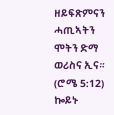ዘይፍጽምናን ሓጢኣትን ሞትን ድማ ወሪስና ኢና። (ሮሜ 5:12) ኰይኑ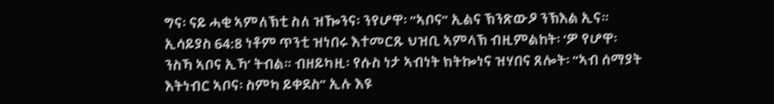ግና፡ ናይ ሓቂ ኣምለኽቲ ስለ ዝዀንና፡ ንየሆዋ፡ “ኣቦና” ኢልና ኽንጽውዖ ንኽእል ኢና። ኢሳይያስ 64:8 ነቶም ጥንቲ ዝነበሩ እተመርጹ ህዝቢ ኣምላኽ ብዚምልከት፡ ‘ዎ የሆዋ፡ ንስኻ ኣቦና ኢኻ’ ትብል። ብዘይካዚ፡ የሱስ ነታ ኣብነት ክትኰነና ዝሃበና ጸሎት፡ “ኣብ ሰማያት እትነብር ኣቦና፡ ስምካ ይቀደስ” ኢሉ እዩ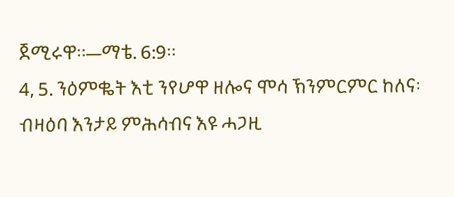ጀሚሩዋ።—ማቴ. 6:9።
4, 5. ንዕምቈት እቲ ንየሆዋ ዘሎና ሞሳ ኽንምርምር ከለና፡ ብዛዕባ እንታይ ምሕሳብና እዩ ሓጋዚ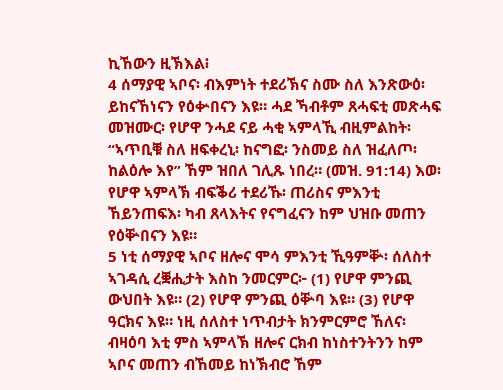ኪኸውን ዚኽእል፧
4 ሰማያዊ ኣቦና፡ ብእምነት ተደሪኽና ስሙ ስለ እንጽውዕ፡ ይከናኸነናን የዕቍበናን እዩ። ሓደ ኻብቶም ጸሓፍቲ መጽሓፍ መዝሙር፡ የሆዋ ንሓደ ናይ ሓቂ ኣምላኺ ብዚምልከት፡ “ኣጥቢቑ ስለ ዘፍቀረኒ፡ ከናግፎ፡ ንስመይ ስለ ዝፈለጦ፡ ከልዕሎ እየ” ኸም ዝበለ ገሊጹ ነበረ። (መዝ. 91:14) እወ፡ የሆዋ ኣምላኽ ብፍቕሪ ተደሪኹ፡ ጠሪስና ምእንቲ ኸይንጠፍእ፡ ካብ ጸላእትና የናግፈናን ከም ህዝቡ መጠን የዕቝበናን እዩ።
5 ነቲ ሰማያዊ ኣቦና ዘሎና ሞሳ ምእንቲ ኺዓምቝ፡ ሰለስተ ኣገዳሲ ረቛሒታት እስከ ንመርምር፦ (1) የሆዋ ምንጪ ውህበት እዩ። (2) የሆዋ ምንጪ ዕቝባ እዩ። (3) የሆዋ ዓርክና እዩ። ነዚ ሰለስተ ነጥብታት ክንምርምሮ ኸለና፡ ብዛዕባ እቲ ምስ ኣምላኽ ዘሎና ርክብ ከነስተንትንን ከም ኣቦና መጠን ብኸመይ ከነኽብሮ ኸም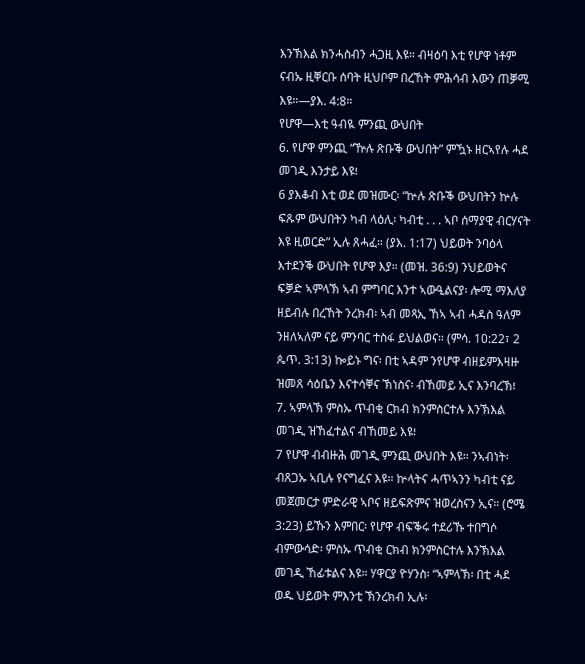እንኽእል ክንሓስብን ሓጋዚ እዩ። ብዛዕባ እቲ የሆዋ ነቶም ናብኡ ዚቐርቡ ሰባት ዚህቦም በረኸት ምሕሳብ እውን ጠቓሚ እዩ።—ያእ. 4:8።
የሆዋ—እቲ ዓብዪ ምንጪ ውህበት
6. የሆዋ ምንጪ “ዅሉ ጽቡቕ ውህበት” ምዃኑ ዘርኣየሉ ሓደ መገዲ እንታይ እዩ፧
6 ያእቆብ እቲ ወደ መዝሙር፡ “ኵሉ ጽቡቕ ውህበትን ኵሉ ፍጹም ውህበትን ካብ ላዕሊ፡ ካብቲ . . . ኣቦ ሰማያዊ ብርሃናት እዩ ዚወርድ” ኢሉ ጸሓፈ። (ያእ. 1:17) ህይወት ንባዕላ እተደንቕ ውህበት የሆዋ እያ። (መዝ. 36:9) ንህይወትና ፍቓድ ኣምላኽ ኣብ ምግባር እንተ ኣውዒልናያ፡ ሎሚ ማእለያ ዘይብሉ በረኸት ንረክብ፡ ኣብ መጻኢ ኸኣ ኣብ ሓዳስ ዓለም ንዘለኣለም ናይ ምንባር ተስፋ ይህልወና። (ምሳ. 10:22፣ 2 ጴጥ. 3:13) ኰይኑ ግና፡ በቲ ኣዳም ንየሆዋ ብዘይምእዛዙ ዝመጸ ሳዕቤን እናተሳቐና ኽነስና፡ ብኸመይ ኢና እንባረኽ፧
7. ኣምላኽ ምስኡ ጥብቂ ርክብ ክንምስርተሉ እንኽእል መገዲ ዝኸፈተልና ብኸመይ እዩ፧
7 የሆዋ ብብዙሕ መገዲ ምንጪ ውህበት እዩ። ንኣብነት፡ ብጸጋኡ ኣቢሉ የናግፈና እዩ። ኵላትና ሓጥኣንን ካብቲ ናይ መጀመርታ ምድራዊ ኣቦና ዘይፍጽምና ዝወረስናን ኢና። (ሮሜ 3:23) ይኹን እምበር፡ የሆዋ ብፍቕሩ ተደሪኹ ተበግሶ ብምውሳድ፡ ምስኡ ጥብቂ ርክብ ክንምስርተሉ እንኽእል መገዲ ኸፊቱልና እዩ። ሃዋርያ ዮሃንስ፡ “ኣምላኽ፡ በቲ ሓደ ወዱ ህይወት ምእንቲ ኽንረክብ ኢሉ፡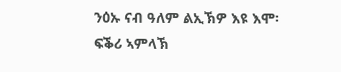ንዕኡ ናብ ዓለም ልኢኽዎ እዩ እሞ፡ ፍቕሪ ኣምላኽ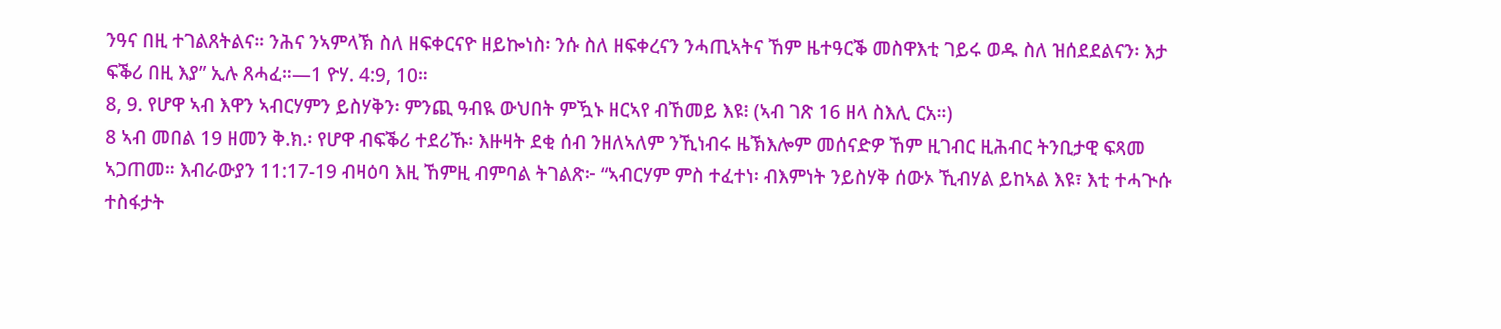ንዓና በዚ ተገልጸትልና። ንሕና ንኣምላኽ ስለ ዘፍቀርናዮ ዘይኰነስ፡ ንሱ ስለ ዘፍቀረናን ንሓጢኣትና ኸም ዜተዓርቕ መስዋእቲ ገይሩ ወዱ ስለ ዝሰደደልናን፡ እታ ፍቕሪ በዚ እያ” ኢሉ ጸሓፈ።—1 ዮሃ. 4:9, 10።
8, 9. የሆዋ ኣብ እዋን ኣብርሃምን ይስሃቅን፡ ምንጪ ዓብዪ ውህበት ምዃኑ ዘርኣየ ብኸመይ እዩ፧ (ኣብ ገጽ 16 ዘላ ስእሊ ርአ።)
8 ኣብ መበል 19 ዘመን ቅ.ክ.፡ የሆዋ ብፍቕሪ ተደሪኹ፡ እዙዛት ደቂ ሰብ ንዘለኣለም ንኺነብሩ ዜኽእሎም መሰናድዎ ኸም ዚገብር ዚሕብር ትንቢታዊ ፍጻመ ኣጋጠመ። እብራውያን 11:17-19 ብዛዕባ እዚ ኸምዚ ብምባል ትገልጽ፦ “ኣብርሃም ምስ ተፈተነ፡ ብእምነት ንይስሃቅ ሰውኦ ኺብሃል ይከኣል እዩ፣ እቲ ተሓጒሱ ተስፋታት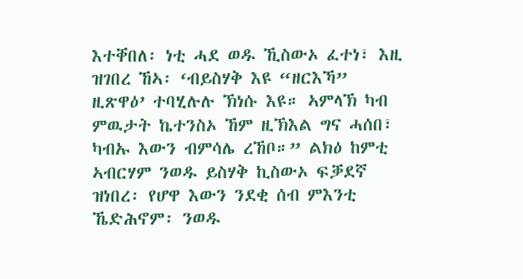እተቐበለ፡ ነቲ ሓደ ወዱ ኺስውኦ ፈተነ፣ እዚ ዝገበረ ኸኣ፡ ‘ብይስሃቅ እዩ “ዘርእኻ” ዚጽዋዕ’ ተባሂሉሉ ኽነሱ እዩ። ኣምላኽ ካብ ምዉታት ኬተንስኦ ኸም ዚኽእል ግና ሓሰበ፣ ካብኡ እውን ብምሳሌ ረኸቦ።” ልክዕ ከምቲ ኣብርሃም ንወዱ ይስሃቅ ኪስውኦ ፍቓደኛ ዝነበረ፡ የሆዋ እውን ንደቂ ሰብ ምእንቲ ኼድሕኖም፡ ንወዱ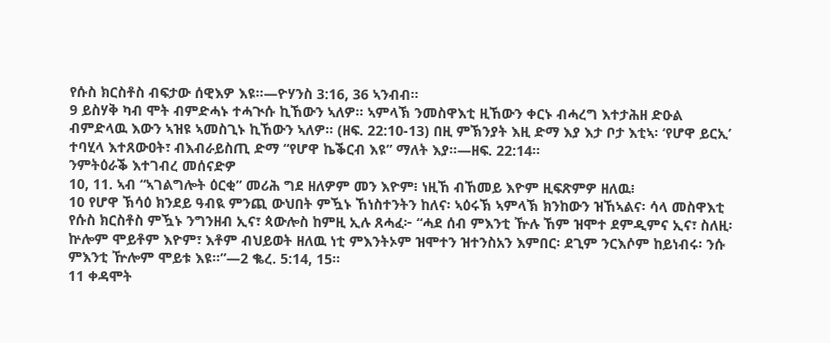የሱስ ክርስቶስ ብፍታው ሰዊእዎ እዩ።—ዮሃንስ 3:16, 36 ኣንብብ።
9 ይስሃቅ ካብ ሞት ብምድሓኑ ተሓጒሱ ኪኸውን ኣለዎ። ኣምላኽ ንመስዋእቲ ዚኸውን ቀርኑ ብሓረግ እተታሕዘ ድዑል ብምድላዉ እውን ኣዝዩ ኣመስጊኑ ኪኸውን ኣለዎ። (ዘፍ. 22:10-13) በዚ ምኽንያት እዚ ድማ እያ እታ ቦታ እቲኣ፡ ‘የሆዋ ይርኢ’ ተባሂላ እተጸውዐት፣ ብእብራይስጢ ድማ “የሆዋ ኬቕርብ እዩ” ማለት እያ።—ዘፍ. 22:14።
ንምትዕራቕ እተገብረ መሰናድዎ
10, 11. ኣብ “ኣገልግሎት ዕርቂ” መሪሕ ግደ ዘለዎም መን እዮም፧ ነዚኸ ብኸመይ እዮም ዚፍጽምዎ ዘለዉ፧
10 የሆዋ ኽሳዕ ክንደይ ዓብዪ ምንጪ ውህበት ምዃኑ ኸነስተንትን ከለና፡ ኣዕሩኽ ኣምላኽ ክንከውን ዝኸኣልና፡ ሳላ መስዋእቲ የሱስ ክርስቶስ ምዃኑ ንግንዘብ ኢና፣ ጳውሎስ ከምዚ ኢሉ ጸሓፈ፦ “ሓደ ሰብ ምእንቲ ዅሉ ኸም ዝሞተ ደምዲምና ኢና፣ ስለዚ፡ ኵሎም ሞይቶም እዮም፣ እቶም ብህይወት ዘለዉ ነቲ ምእንትኦም ዝሞተን ዝተንስአን እምበር፡ ደጊም ንርእሶም ከይነብሩ፡ ንሱ ምእንቲ ዅሎም ሞይቱ እዩ።”—2 ቈረ. 5:14, 15።
11 ቀዳሞት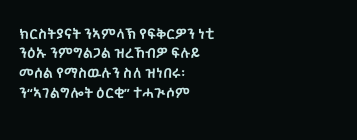ክርስትያናት ንኣምላኽ የፍቅርዎን ነቲ ንዕኡ ንምግልጋል ዝረኸብዎ ፍሉይ መሰል የማስዉሉን ስለ ዝነበሩ፡ ን“ኣገልግሎት ዕርቂ” ተሓጒሶም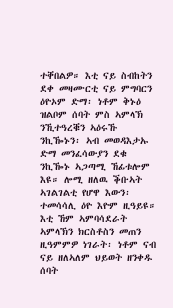ተቐበልዎ። እቲ ናይ ስብከትን ደቀ መዛሙርቲ ናይ ምግባርን ዕዮኦም ድማ፡ ነቶም ቅኑዕ ዝልቦም ሰባት ምስ ኣምላኽ ንኺተዓረቑን ኣዕሩኹ ንኪዀኑን፡ ኣብ መወዳእታኡ ድማ መንፈሳውያን ደቁ ንኪዀኑ ኣጋጣሚ ኸፊቱሎም እዩ። ሎሚ ዘለዉ ቕቡኣት ኣገልገልቲ የሆዋ እውን፡ ተመሳሳሊ ዕዮ እዮም ዚዓይዩ። እቲ ኸም ኣምባሳደራት ኣምላኽን ክርስቶስን መጠን ዚዓምምዎ ነገራት፡ ነቶም ናብ ናይ ዘለኣለም ህይወት ዘንቀዱ ሰባት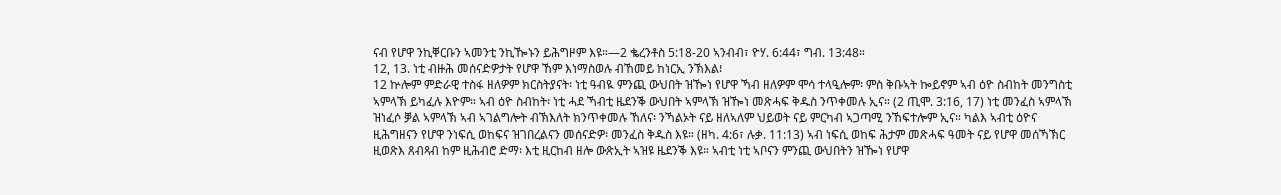ናብ የሆዋ ንኪቐርቡን ኣመንቲ ንኪዀኑን ይሕግዞም እዩ።—2 ቈረንቶስ 5:18-20 ኣንብብ፣ ዮሃ. 6:44፣ ግብ. 13:48።
12, 13. ነቲ ብዙሕ መሰናድዎታት የሆዋ ኸም እነማስወሉ ብኸመይ ከነርኢ ንኽእል፧
12 ኵሎም ምድራዊ ተስፋ ዘለዎም ክርስትያናት፡ ነቲ ዓብዪ ምንጪ ውህበት ዝዀነ የሆዋ ኻብ ዘለዎም ሞሳ ተላዒሎም፡ ምስ ቅቡኣት ኰይኖም ኣብ ዕዮ ስብከት መንግስቲ ኣምላኽ ይካፈሉ እዮም። ኣብ ዕዮ ስብከት፡ ነቲ ሓደ ኻብቲ ዜደንቕ ውህበት ኣምላኽ ዝዀነ መጽሓፍ ቅዱስ ንጥቀመሉ ኢና። (2 ጢሞ. 3:16, 17) ነቲ መንፈስ ኣምላኽ ዝነፈሶ ቓል ኣምላኽ ኣብ ኣገልግሎት ብኽእለት ክንጥቀመሉ ኸለና፡ ንኻልኦት ናይ ዘለኣለም ህይወት ናይ ምርካብ ኣጋጣሚ ንኸፍተሎም ኢና። ካልእ ኣብቲ ዕዮና ዚሕግዘናን የሆዋ ንነፍሲ ወከፍና ዝገበረልናን መሰናድዎ፡ መንፈስ ቅዱስ እዩ። (ዘካ. 4:6፣ ሉቃ. 11:13) ኣብ ነፍሲ ወከፍ ሕታም መጽሓፍ ዓመት ናይ የሆዋ መሰኻኽር ዚወጽእ ጸብጻብ ከም ዚሕብሮ ድማ፡ እቲ ዚርከብ ዘሎ ውጽኢት ኣዝዩ ዜደንቕ እዩ። ኣብቲ ነቲ ኣቦናን ምንጪ ውህበትን ዝዀነ የሆዋ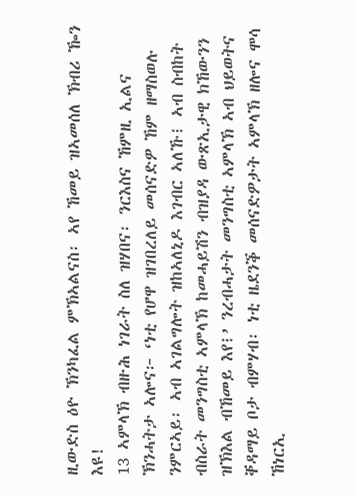ዚውድስ ዕዮ ኽንካፈል ምኽኣልናስ፡ ኣየ ኸመይ ዝኣመሰለ ኽብሪ ዀን እዩ!
13 ኣምላኽ ብዙሕ ነገራት ስለ ዝሃበና፡ ንርእስና ኸምዚ ኢልና ኽንሓትታ ኣሎና፦ ‘ነቲ የሆዋ ዝገበረለይ መሰናድዎ ኸም ዘማስወሉ ንምርኣይ፡ ኣብ ኣገልግሎት ዝከኣለኒዶ እገብር ኣለኹ፧ ኣብ ስብከት ብስራት መንግስቲ ኣምላኽ ከመሓይሽን ብዝያዳ ውጽኢታዊ ክኸውንን ዝኽእል ብኸመይ እየ፧’ ንረብሓታት መንግስቲ ኣምላኽ ኣብ ህይወትና ቐዳማይ ቦታ ብምሃብ፡ ነቲ ዜደንቕ መሰናድዎታት ኣምላኽ ዘሎና ሞሳ ኸነርኢ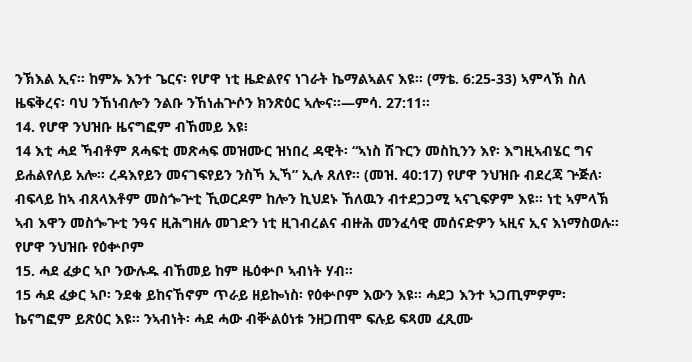ንኽእል ኢና። ከምኡ እንተ ጌርና፡ የሆዋ ነቲ ዜድልየና ነገራት ኬማልኣልና እዩ። (ማቴ. 6:25-33) ኣምላኽ ስለ ዜፍቅረና፡ ባህ ንኸነብሎን ንልቡ ንኸነሐጕሶን ክንጽዕር ኣሎና።—ምሳ. 27:11።
14. የሆዋ ንህዝቡ ዜናግፎም ብኸመይ እዩ፧
14 እቲ ሓደ ኻብቶም ጸሓፍቲ መጽሓፍ መዝሙር ዝነበረ ዳዊት፡ “ኣነስ ሽጉርን መስኪንን እየ፡ እግዚኣብሄር ግና ይሐልየለይ አሎ። ረዳእየይን መናገፍየይን ንስኻ ኢኻ” ኢሉ ጸለየ። (መዝ. 40:17) የሆዋ ንህዝቡ ብደረጃ ጕጅለ፡ ብፍላይ ከኣ ብጸላእቶም መስጐጕቲ ኺወርዶም ከሎን ኪህደኑ ኸለዉን ብተደጋጋሚ ኣናጊፍዎም እዩ። ነቲ ኣምላኽ ኣብ እዋን መስጐጕቲ ንዓና ዚሕግዘሉ መገድን ነቲ ዚገብረልና ብዙሕ መንፈሳዊ መሰናድዎን ኣዚና ኢና እነማስወሉ።
የሆዋ ንህዝቡ የዕቍቦም
15. ሓደ ፈቃር ኣቦ ንውሉዱ ብኸመይ ከም ዜዕቍቦ ኣብነት ሃብ።
15 ሓደ ፈቃር ኣቦ፡ ንደቁ ይከናኸኖም ጥራይ ዘይኰነስ፡ የዕቍቦም እውን እዩ። ሓደጋ እንተ ኣጋጢምዎም፡ ኬናግፎም ይጽዕር እዩ። ንኣብነት፡ ሓደ ሓው ብቝልዕነቱ ንዘጋጠሞ ፍሉይ ፍጻመ ፈጺሙ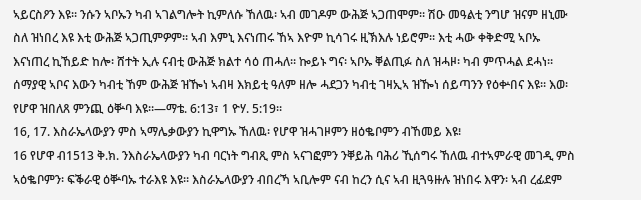ኣይርስዖን እዩ። ንሱን ኣቦኡን ካብ ኣገልግሎት ኪምለሱ ኸለዉ፡ ኣብ መገዶም ውሕጅ ኣጋጠሞም። ሽዑ መዓልቲ ንግሆ ዝናም ዘኒሙ ስለ ዝነበረ እዩ እቲ ውሕጅ ኣጋጢምዎም። ኣብ እምኒ እናነጠሩ ኸኣ እዮም ኪሳገሩ ዚኽእሉ ነይሮም። እቲ ሓው ቀቅድሚ ኣቦኡ እናነጠረ ኪኸይድ ከሎ፡ ሸተት ኢሉ ናብቲ ውሕጅ ክልተ ሳዕ ጠሓለ። ኰይኑ ግና፡ ኣቦኡ ቐልጢፉ ስለ ዝሓዞ፡ ካብ ምጥሓል ደሓነ። ሰማያዊ ኣቦና እውን ካብቲ ኸም ውሕጅ ዝዀነ ኣብዛ እክይቲ ዓለም ዘሎ ሓደጋን ካብቲ ገዛኢኣ ዝዀነ ሰይጣንን የዕቍበና እዩ። እወ፡ የሆዋ ዝበለጸ ምንጪ ዕቝባ እዩ።—ማቴ. 6:13፣ 1 ዮሃ. 5:19።
16, 17. እስራኤላውያን ምስ ኣማሌቃውያን ኪዋግኡ ኸለዉ፡ የሆዋ ዝሓገዞምን ዘዕቈቦምን ብኸመይ እዩ፧
16 የሆዋ ብ1513 ቅ.ክ. ንእስራኤላውያን ካብ ባርነት ግብጺ ምስ ኣናገፎምን ንቐይሕ ባሕሪ ኺሰግሩ ኸለዉ ብተኣምራዊ መገዲ ምስ ኣዕቈቦምን፡ ፍቕራዊ ዕቝባኡ ተራእዩ እዩ። እስራኤላውያን ብበረኻ ኣቢሎም ናብ ከረን ሲና ኣብ ዚጓዓዙሉ ዝነበሩ እዋን፡ ኣብ ረፊደም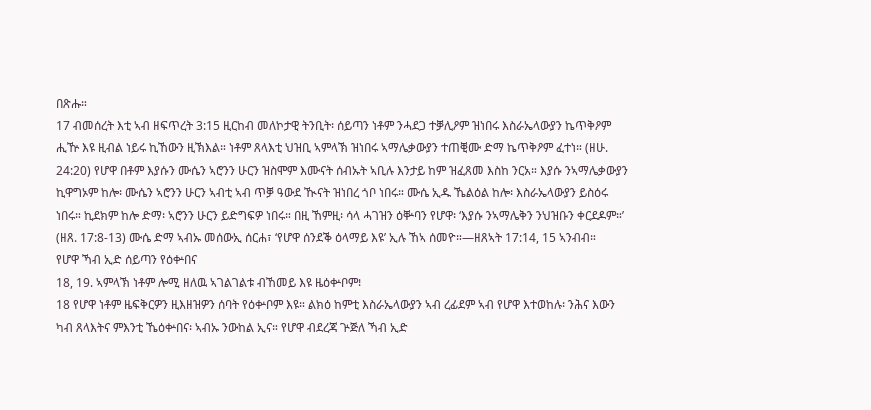በጽሑ።
17 ብመሰረት እቲ ኣብ ዘፍጥረት 3:15 ዚርከብ መለኮታዊ ትንቢት፡ ሰይጣን ነቶም ንሓደጋ ተቓሊዖም ዝነበሩ እስራኤላውያን ኬጥቅዖም ሒዅ እዩ ዚብል ነይሩ ኪኸውን ዚኽእል። ነቶም ጸላእቲ ህዝቢ ኣምላኽ ዝነበሩ ኣማሌቃውያን ተጠቒሙ ድማ ኬጥቅዖም ፈተነ። (ዘሁ. 24:20) የሆዋ በቶም እያሱን ሙሴን ኣሮንን ሁርን ዝስሞም እሙናት ሰብኡት ኣቢሉ እንታይ ከም ዝፈጸመ እስከ ንርአ። እያሱ ንኣማሌቃውያን ኪዋግኦም ከሎ፡ ሙሴን ኣሮንን ሁርን ኣብቲ ኣብ ጥቓ ዓውደ ዂናት ዝነበረ ጎቦ ነበሩ። ሙሴ ኢዱ ኼልዕል ከሎ፡ እስራኤላውያን ይስዕሩ ነበሩ። ኪደክም ከሎ ድማ፡ ኣሮንን ሁርን ይድግፍዎ ነበሩ። በዚ ኸምዚ፡ ሳላ ሓገዝን ዕቝባን የሆዋ፡ ‘እያሱ ንኣማሌቅን ንህዝቡን ቀርደዶም።’ (ዘጸ. 17:8-13) ሙሴ ድማ ኣብኡ መሰውኢ ሰርሐ፣ ‘የሆዋ ሰንደቕ ዕላማይ እዩ’ ኢሉ ኸኣ ሰመዮ።—ዘጸኣት 17:14, 15 ኣንብብ።
የሆዋ ኻብ ኢድ ሰይጣን የዕቍበና
18, 19. ኣምላኽ ነቶም ሎሚ ዘለዉ ኣገልገልቱ ብኸመይ እዩ ዜዕቍቦም፧
18 የሆዋ ነቶም ዜፍቅርዎን ዚእዘዝዎን ሰባት የዕቍቦም እዩ። ልክዕ ከምቲ እስራኤላውያን ኣብ ረፊደም ኣብ የሆዋ እተወከሉ፡ ንሕና እውን ካብ ጸላእትና ምእንቲ ኼዕቍበና፡ ኣብኡ ንውከል ኢና። የሆዋ ብደረጃ ጕጅለ ኻብ ኢድ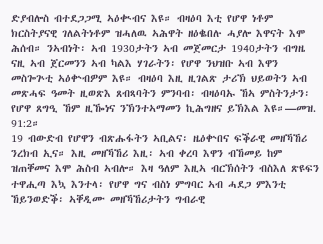ድያብሎስ ብተደጋጋሚ ኣዕቊብና እዩ። ብዛዕባ እቲ የሆዋ ነቶም ክርስትያናዊ ገለልትነቶም ዝሓለዉ ኣሕዋት ዘዕቈበሉ ሓያሎ እዋናት እሞ ሕሰብ። ንኣብነት፡ ኣብ 1930ታትን ኣብ መጀመርታ 1940ታትን ብግዜ ናዚ ኣብ ጀርመንን ኣብ ካልእ ሃገራትን፡ የሆዋ ንህዝቡ ኣብ እዋን መስጐጕቲ ኣዕቍብዎም እዩ። ብዛዕባ እዚ ዚገልጽ ታሪኽ ህይወትን ኣብ መጽሓፍ ዓመት ዚወጽእ ጸብጻባትን ምንባብ፡ ብዛዕባኡ ኸኣ ምስትንታን፡ የሆዋ ጸግዒ ኸም ዚዀነና ንኽንተኣማመን ኪሕግዘና ይኽእል እዩ።—መዝ. 91:2።
19 ብውድብ የሆዋን ብጽሑፋትን ኣቢልና፡ ዜዕቍበና ፍቕራዊ መዘኻኸሪ ንረክብ ኢና። እዚ መዘኻኸሪ እዚ፡ ኣብ ቀረባ እዋን ብኸመይ ከም ዝጠቐመና እሞ ሕስብ ኣብሎ። እዛ ዓለም እዚኣ ብርኽሰትን ብስእለ ጽዩፍን ተዋሒጣ እኳ እንተላ፡ የሆዋ ግና ብስነ ምግባር ኣብ ሓደጋ ምእንቲ ኸይንወድቕ፡ ኣቐዲሙ መዘኻኸሪታትን ግብራዊ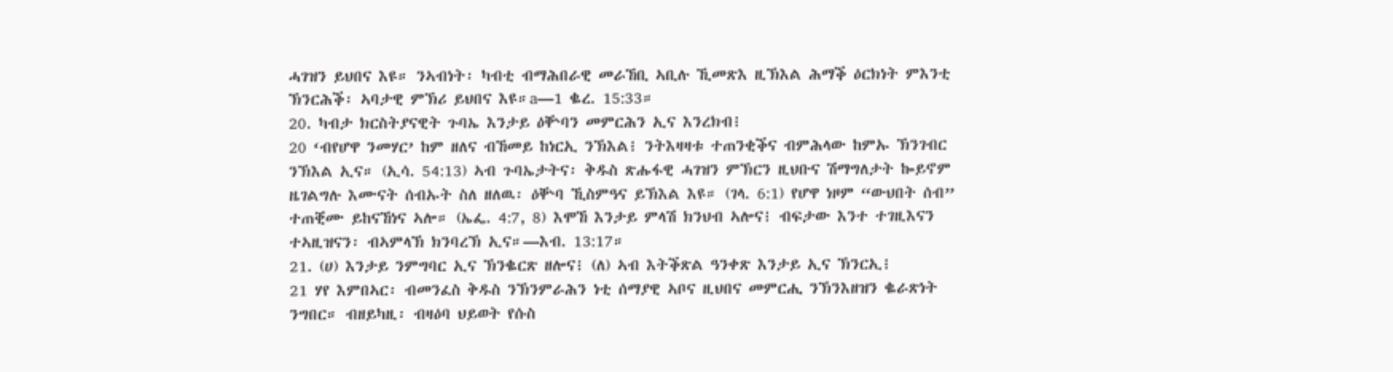ሓገዝን ይህበና እዩ። ንኣብነት፡ ካብቲ ብማሕበራዊ መራኸቢ ኣቢሉ ኺመጽእ ዚኽእል ሕማቕ ዕርክነት ምእንቲ ኽንርሕቕ፡ ኣባታዊ ምኽሪ ይህበና እዩ።a—1 ቈረ. 15:33።
20. ካብታ ክርስትያናዊት ጉባኤ እንታይ ዕቝባን መምርሕን ኢና እንረክብ፧
20 ‘ብየሆዋ ንመሃር’ ከም ዘለና ብኸመይ ከነርኢ ንኽእል፧ ንትእዛዛቱ ተጠንቂቕና ብምሕላው ከምኡ ኽንገብር ንኽእል ኢና። (ኢሳ. 54:13) ኣብ ጉባኤታትና፡ ቅዱስ ጽሑፋዊ ሓገዝን ምኽርን ዚህቡና ሽማግለታት ኰይኖም ዜገልግሉ እሙናት ሰብኡት ስለ ዘለዉ፡ ዕቝባ ኺስምዓና ይኽእል እዩ። (ገላ. 6:1) የሆዋ ነዞም “ውህበት ሰብ” ተጠቒሙ ይከናኸነና ኣሎ። (ኤፌ. 4:7, 8) እሞኸ እንታይ ምላሽ ክንህብ ኣሎና፧ ብፍታው እንተ ተገዚእናን ተኣዚዝናን፡ ብኣምላኽ ክንባረኽ ኢና።—እብ. 13:17።
21. (ሀ) እንታይ ንምግባር ኢና ኽንቈርጽ ዘሎና፧ (ለ) ኣብ እትቕጽል ዓንቀጽ እንታይ ኢና ኽንርኢ፧
21 ሃየ እምበኣር፡ ብመንፈስ ቅዱስ ንኽንምራሕን ነቲ ሰማያዊ ኣቦና ዚህበና መምርሒ ንኽንእዘዝን ቈራጽነት ንግበር። ብዘይካዚ፡ ብዛዕባ ህይወት የሱስ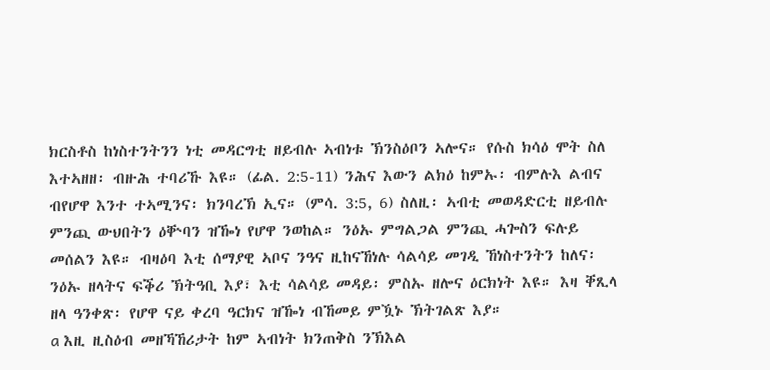ክርስቶስ ከነስተንትንን ነቲ መዳርግቲ ዘይብሉ ኣብነቱ ኽንስዕቦን ኣሎና። የሱስ ክሳዕ ሞት ስለ እተኣዘዘ፡ ብዙሕ ተባሪኹ እዩ። (ፊል. 2:5-11) ንሕና እውን ልክዕ ከምኡ፡ ብምሉእ ልብና ብየሆዋ እንተ ተኣሚንና፡ ክንባረኽ ኢና። (ምሳ. 3:5, 6) ስለዚ፡ ኣብቲ መወዳድርቲ ዘይብሉ ምንጪ ውህበትን ዕቝባን ዝዀነ የሆዋ ንወከል። ንዕኡ ምግልጋል ምንጪ ሓጐስን ፍሉይ መሰልን እዩ። ብዛዕባ እቲ ሰማያዊ ኣቦና ንዓና ዚከናኸነሉ ሳልሳይ መገዲ ኸነስተንትን ከለና፡ ንዕኡ ዘላትና ፍቕሪ ኽትዓቢ እያ፣ እቲ ሳልሳይ መዳይ፡ ምስኡ ዘሎና ዕርክነት እዩ። እዛ ቐጺላ ዘላ ዓንቀጽ፡ የሆዋ ናይ ቀረባ ዓርክና ዝዀነ ብኸመይ ምዃኑ ኽትገልጽ እያ።
a እዚ ዚስዕብ መዘኻኸሪታት ከም ኣብነት ክንጠቅስ ንኽእል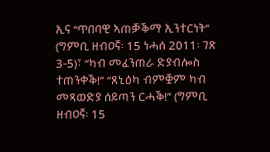ኢና “ጥበባዊ ኣጠቓቕማ ኢንተርነት” (ግምቢ ዘብዐኛ፡ 15 ነሓሰ 2011፡ ገጽ 3-5)፣ “ካብ መፈንጠራ ድያብሎስ ተጠንቀቕ!” “ጸኒዕካ ብምቛም ካብ መጻወድያ ሰይጣን ርሓቕ!” (ግምቢ ዘብዐኛ፡ 15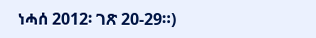ነሓሰ 2012፡ ገጽ 20-29።)